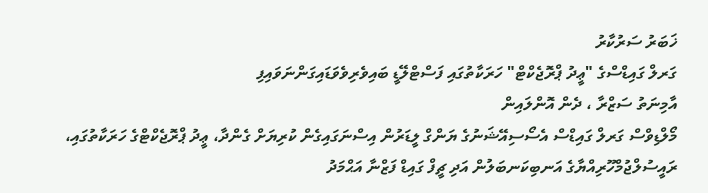ޚަބަރު ސަރުކާރު
ގަރލް ގައިޑްސްގެ "ޢީދު ޕްރޮޖެކްޓް" ހަރަކާތުގައި ފަސްޓްލޭޑީ ބައިވެރިވެވަޑައިގަންނަވައިފި
އާމިނަތު ސަޒްރާ ، ދެން އޮންލައިން
މޯލްޑިވްސް ގަރލް ގައިޑްސް އެސޯސިއޭޝަނުގެ ޔަންގް ލީޑަރުން އިސްނަގައިގެން ކުރިޔަށް ގެންދާ، ޢީދު ޕްރޮޖެކްޓްގެ ހަރަކާތުގައި، ރައީސުލްޖުމްހޫރިއްޔާގެ އަނބިކަނބަލުން އަދި ޗީފް ގައިޑް ފަޒްނާ އަޙްމަދު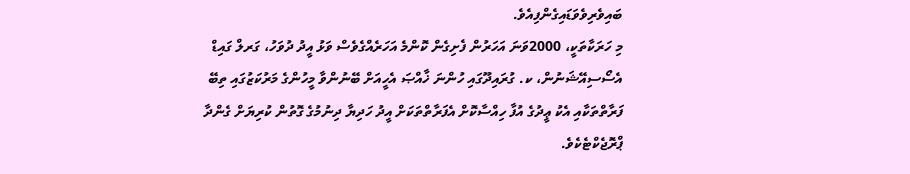ބައިވެރިވެވަޑައިގެންފިއެވެ.
މި ހަރަކާތަކީ، 2000ވަނަ އަހަރުން ފެށިގެން ކޮންމެ އަހަރެއްގެވެސް ވަޅު އީދު ދުވަހު، ގަރލް ގައިޑް އެސޯސިއޭޝަނުން، ކ. ގުރައިދޫގައި ހުންނަ ޚާއްޞަ އެހީއަށް ބޭނުންވާ މީހުންގެ މަރުކަޒުގައި ތިބޭ ފަރާތްތަކާއި އެކު ޢީދުގެ އުފާ ހިއްސާކޮށް އެފަރާތްތަކަށް އީދު ހަދިޔާ ދިނުމުގެ ގޮތުން ކުރިޔަށް ގެންދާ ޕްރޮޖެކްޓެކެވެ.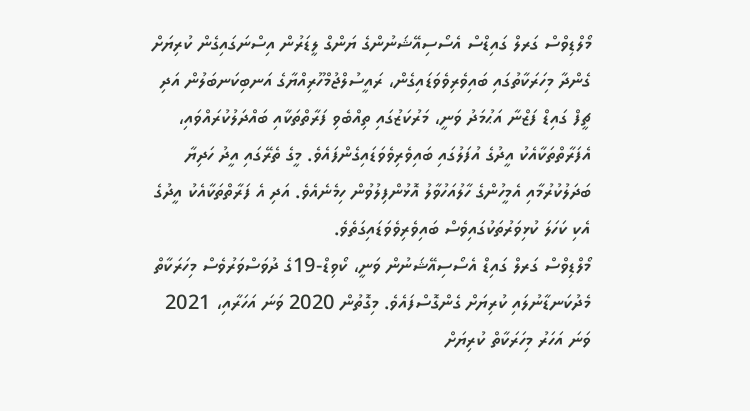މޯލްޑިވްސް ގަރލް ގައިޑްސް އެސޯސިއޭޝަނުންގެ ޔަންގް ލީޑަރުން އިސްނަގައިގެން ކުރިޔަށް ގެންދާ މިހަރަކާތުގައި ބައިވެރިވެވަޑައިގެން، ރައީސުލްޖުމްހޫރިއްޔާގެ އަނބިކަނބަލުން އަދި ޗީފް ގައިޑް ފަޒްނާ އަޙުމަދު ވަނީ، މަރުކަޒުގައި ތިއްބެވި ފަރާތްތަކާއި ބައްދަލުކުރައްވައި، އެފަރާތްތަކާއެކު އީދުގެ އުފަލުގައި ބައިވެރިވެވަޑައިގެންފައެވެ. މީގެ ތެރޭގައި އީދު ހަދިޔާ ބަދަލުކުރުމާއި އެމީހުންގެ ހާލުއަހުވާލު އޮޅުންފިލުވުން ހިމެނެއެވެ. އަދި އެ ފަރާތްތަކާއެކު އީދުގެ އެކި ކަހަލަ ކުޅިވަރުތަކުގައިވެސް ބައިވެރިވެވަޑައިގަތެވެ.
މޯލްޑިވްސް ގަރލް ގައިޑް އެސޯސިއޭޝަނުން ވަނީ، ކޯވިޑް-19ގެ ދުވަސްވަރުވެސް މިހަރަކާތް މެދުކަނޑާނުލައި ކުރިޔަށް ގެންގޮސްފައެވެ. މިގޮތުން 2020 ވަނަ އަހަރާއި، 2021 ވަނަ އަހަރު މިހަރަކާތް ކުރިޔަށް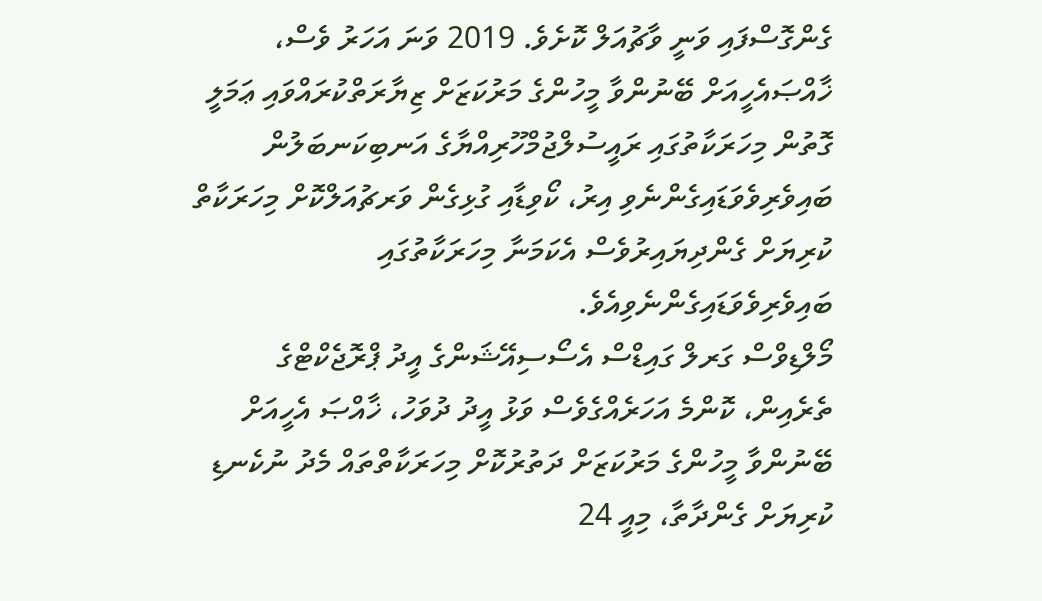ގެންގޮސްފައި ވަނީ ވާޗުއަލް ކޮށެވެ. 2019 ވަނަ އަހަރު ވެސް، ޚާއްޞައެހީއަށް ބޭނުންވާ މީހުންގެ މަރުކަޒަށް ޒިޔާރަތްކުރައްވައި ޢަމަލީ ގޮތުން މިހަރަކާތުގައި ރައީސުލްޖުމްހޫރިއްޔާގެ އަނބިކަނބަލުން ބައިވެރިވެވަޑައިގެންނެވި އިރު، ކޯވިޑާއި ގުޅިގެން ވަރޗުއަލްކޮށް މިހަރަކާތް ކުރިޔަށް ގެންދިޔައިރުވެސް އެކަމަނާ މިހަރަކާތުގައި ބައިވެރިވެވަޑައިގެންނެވިއެވެ.
މޯލްޑިވްސް ގަރލް ގައިޑްސް އެސޯސިއޭޝަންގެ އީދު ޕްރޮޖެކްޓްގެ ތެރެއިން، ކޮންމެ އަހަރެއްގެވެސް ވަޅު އީދު ދުވަހު، ޚާއްޞަ އެހީއަށް ބޭނުންވާ މީހުންގެ މަރުކަޒަށް ދަތުރުކޮށް މިހަރަކާތްތައް މެދު ނުކެނޑި ކުރިޔަށް ގެންދާތާ، މިއީ 24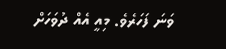ވަނަ ފަހަރެވެ. މިއީ އެއް ދުވަހަށް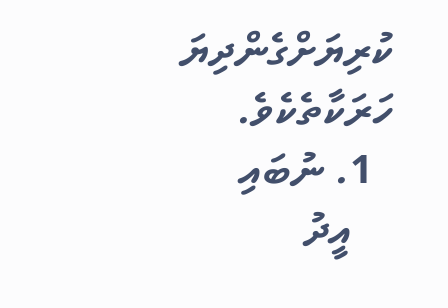ކުރިޔަށްގެންދިޔަ ހަރަކާތެކެވެ.
  1. ނުބައި
    އީދު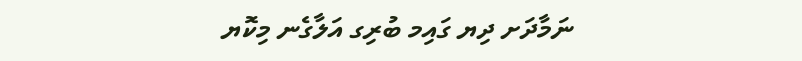ނަމާދަށ ދިޔ ގައިމ ބުރިގ އަލާގެނ މިކޮޔ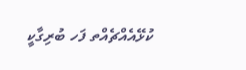ކުޅޭއެއްޗެއްތ ފަހ ބުރިގާކީ